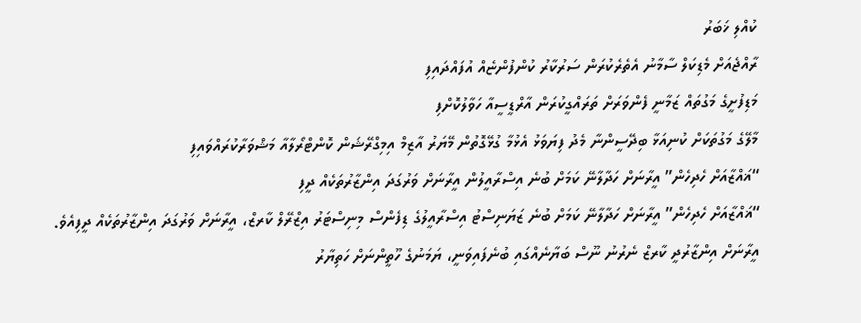ކުއްލި ޚަބަރު
ރާއްޖެއަށް މެޑިކަލް ސާމާނު އެތެރެކުރަން ސަރުކާރު ކުންފުންޏެއް އުފައްދައިފި
މަޑިފުށީގެ މަގުތައް ޒަމާނީ ފެންވަރަށް ތަރައްގީކުރަން އާރްޑީސީއާ ހަވާލުކޮށްފި
މާލޭގެ މަގުތަކަށް ކުނިއަޅާ ބިދޭސީންނާ މެދު ފިޔަވަޅު އެޅުމާ ގުޅޭގޮތުން މޭޔަރު އާޒިމް އިމިގްރޭޝަން ކޮންޓްރޯލާއާ މަޝްވަރާކުރައްވައިފި
“ޣައްޒާއަށް ހެދިހެން” އީރާނަށް ހަދާލާނޭ ކަމަށް ބުނެ އިސްރާއީލުން އީރާނަށް ވަރުގަދަ އިންޒާރުތަކެއް ދީފި
“ޣައްޒާއަށް ހެދިހެން” އީރާނަށް ހަދާލާނޭ ކަމަށް ބުނެ ޒަޔަނިސްޓު އިސްރާއީލުގެ ޑިފެންސް މިނިސްޓަރު އިޒްރޭލް ކާރޒް، އީރާނަށް ވަރުގަދަ އިންޒާރުތަކެއް ދީފިއެވެ.
އީރާނަށް އިންޒާރުދީ ކާރޒް ނެރުނު ނޫސް ބަޔާނެއްގައި ބުނެފައިވަނީ، ޔަމަނުގެ ހޫތީންނަށް ހަތިޔާރު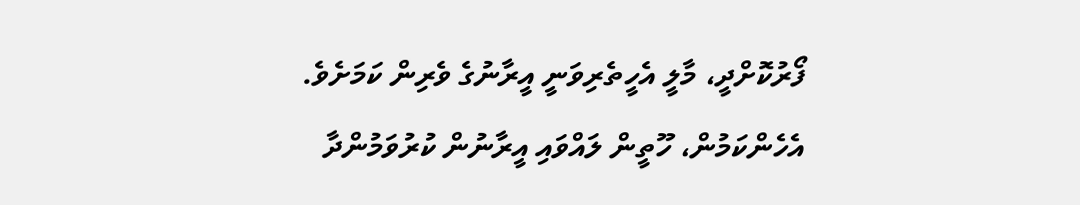ފޯރުކޮށްދީ، މާލީ އެހީތެރިވަނީ އީރާނުގެ ވެރިން ކަމަށެވެ.
އެހެންކަމުން، ހޫތީން ލައްވައި އީރާނުން ކުރުވަމުންދާ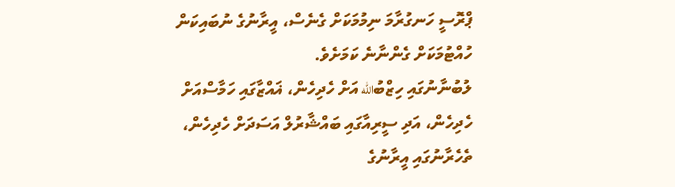ޕްރޮސީ ހަނގުރާމަ ނިމުމަކަށް ގެނެސް، އީރާނުގެ ނުބައިކަން ހުއްޓުމަކަށް ގެންނާނެ ކަމަށެވެ.
ލުބުނާނުގައި ހިޒްބުالله އަށް ހެދިހެން، ޣައްޒާގައި ހަމާސްއަށް ހެދިހެން، އަދި ސީރިއާގައި ބައްޝާރުލް އަސަދަށް ހެދިހެން، ތެހެރާނުގައި އީރާނުގެ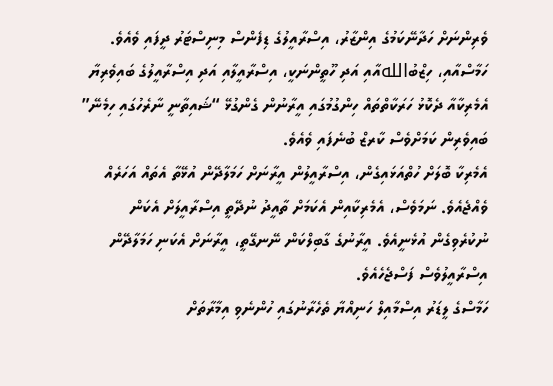ވެރިންނަށް ހަދާނޭކަމުގެ އިންޒާރު، އިސްރާއީލުގެ ޑިފެންސް މިނިސްޓަރު ދީފައި ވެއެވެ.
ހަމާސްއާއި، ހިޒްބުاللهއާއި އަދި ހޫތީންނަކީ، އިސްރާއީލާއި އަދި އިސްރާއީލުގެ ބައިވެރިޔާ އެމެރިކާއާ ދެކޮޅު ހަރަކާތްތައް ހިންގުމުގައި އީރާނުން ގެންގުޅޭ “ޝައިތާނީ ނާރެހުގައި ހިމެނޭ” ބައިވެރިން ކަމަށްވެސް ކާރޒް ބުނެފައި ވެއެވެ.
އެމެރިކާ ބޮލަށް ހުތްއަޅައިގެން، އިސްރާއީލުން އީރާނަށް ހަމަލާދޭން އުޅޭތާ އެތައް އަހަރެއް ވެއްޖެއެވެ. ނަމަވެސް، އެމެރިކާއިން އެކަމަށް ތާއީދު ނުދޭތީ އިސްރާއީލަށް އެކަން ނުކުރެވިގެން އުޅެނީއެވެ. އީރާނުގެ ގާބިލްކަން ނޭނގޭތީ، އީރާނަށް އެކަނި ހަމަލާދޭން އިސްރާއީލުވެސް ފަސްޖެހެއެވެ.
ހަމާސްގެ ލީޑަރު އިސްމާއިލް ހަނިއްޔާ ތެހެރާނުގައި ހުންނެވި އިމާރާތަށް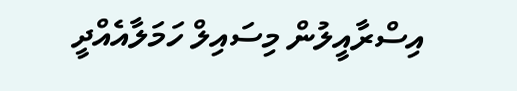އިސްރާއީލުން މިސައިލް ހަމަލާއެއްދީ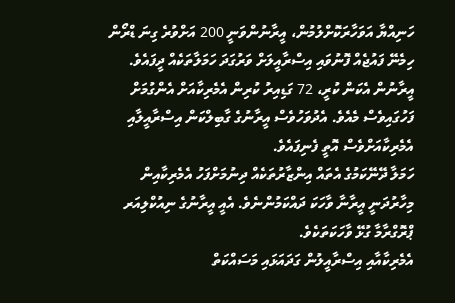ހަނިއްޔާ އަވަހާރަކޮށްލުމުން، އީރާނުންވަނީ 200 އަށްވުރެ ގިނަ ޑްރޯން ހިމެނޭ ފައުޖެއް ފޮނުވައި އިސްރާއީލަށް ވަރުގަދަ ހަމަލާތަކެއް ދީފައެވެ.
އީރާނުން އެކަން ކުރީ، 72 ގަޑިއިރު ކުރިން އެމެރިކާއަށް އެންގުމަށް ފަހުގައިވެސް މެއެވެ. އެދުވަހުވެސް އީރާނުގެ ގާބިލްކަން އިސްރާއީލާއި އެމެރިކާއަށްވެސް އޮތީ ފެނިފައެވެ.
ހަމަލާ ދޭނޭކަމުގެ އެތައް އިންޒާރުތަކެއް ދިނުމަށްފަހު އެމެރިކާއިން މިހާރުދަނީ އީރާނާ ވާހަކަ ދައްކަމުންނެވެ. އެއީ އީރާނުގެ ނިއުކްލިއަރ ޕްރޮގްރާމާ ގުޅޭ ވާހަކަތަކެވެ.
އެމެރިކާއާއި އިސްރާއީލުން ގަދައަޅައި މަސައްކަތް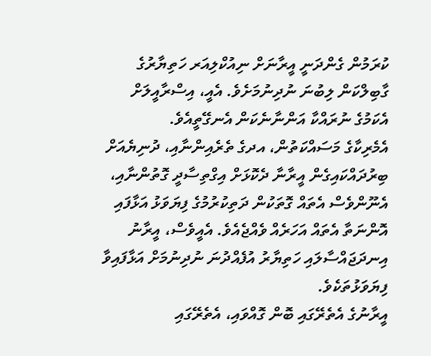ކުރަމުން ގެންދަނީ އީރާނަށް ނިއުކްލިއަރ ހަތިޔާރުގެ ގާބިލްކަން ލިބުނަ ނުދިނުމަށެވެ. އެއީ، އިސްރާއީލަށް އެކަމުގެ ނުރައްކާ އަންނާނެކަން އެނގޭތީއެވެ.
އެމެރިކާގެ މަސައްކަތުން، އދގެ ތެރެއިންނާއި، ދުނިޔެއަށް ބިރުދައްކައިގެން އީރާނާ ދެކޮޅަށް އިގްތިސާދީ ގޮތުންނާއި، އެނޫންވެސް އެތައް ގޮތަކުން ދަތިކުރުމުގެ ފިޔަވަޅު އަޅާފައި އޮންނަތާ އެތައް އަހަރެއް ވެއްޖެއެވެ. އެއީވެސް، އީރާނު އިނދަޖައްސާލައި ހަތިޔާރު އުފެއްދުނަ ނުދިނުމަށް އަޅާފައިވާ ފިޔަވަޅުތަކެވެ.
އީރާނުގެ އެތެރޭގައި ބޮން ގޮއްވައި، އެތެރޭގައި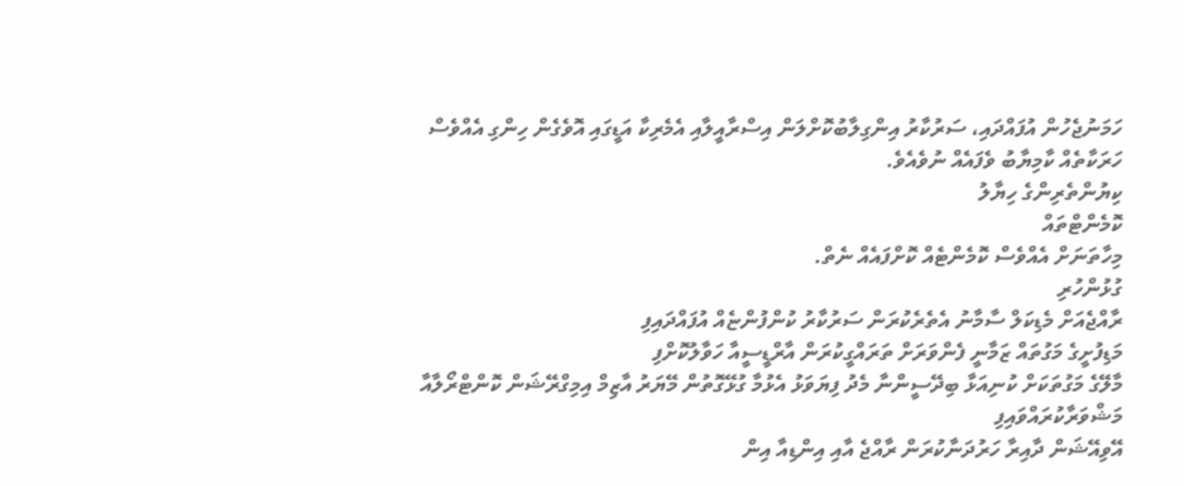ހަމަނުޖެހުން އުފައްދައި، ސަރުކާރު އިންގިލާބުކޮށްލަން އިސްރާއީލާއި އެމެރިކާ އަޑީގައި އޮވެގެން ހިންގި އެއްވެސް ހަރަކާތެއް ކާމިޔާބު ވެފައެއް ނުވެއެވެ.
ކިޔުންތެރިންގެ ހިޔާލު
ކޮމެންޓްތައް
މިހާތަނަށް އެއްވެސް ކޮމެންޓެއް ކޮށްފައެއް ނެތް.
ގުޅުންހުރި
ރާއްޖެއަށް މެޑިކަލް ސާމާނު އެތެރެކުރަން ސަރުކާރު ކުންފުންޏެއް އުފައްދައިފި
މަޑިފުށީގެ މަގުތައް ޒަމާނީ ފެންވަރަށް ތަރައްގީކުރަން އާރްޑީސީއާ ހަވާލުކޮށްފި
މާލޭގެ މަގުތަކަށް ކުނިއަޅާ ބިދޭސީންނާ މެދު ފިޔަވަޅު އެޅުމާ ގުޅޭގޮތުން މޭޔަރު އާޒިމް އިމިގްރޭޝަން ކޮންޓްރޯލާއާ މަޝްވަރާކުރައްވައިފި
އޭވިއޭޝަން ދާއިރާ ހަރުދަނާކުރަން ރާއްޖެ އާއި އިންޑިއާ އިން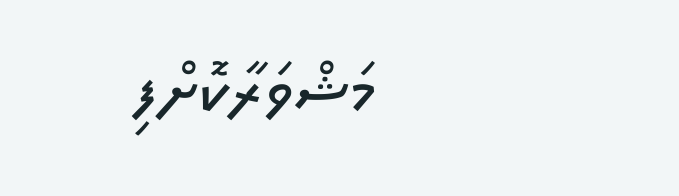މަޝްވަރާކޮށްފި